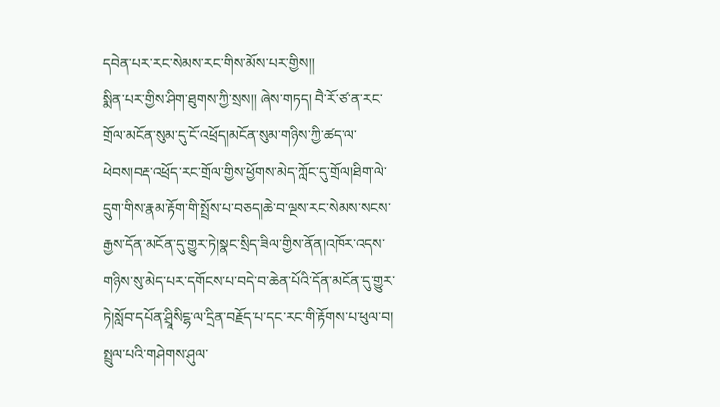དབེན་པར་རང་སེམས་རང་གིས་མོས་པར་གྱིས།།
སྨིན་པར་གྱིས་ཤིག་ཐུགས་ཀྱི་སྲས།། ཞེས་གཏད། བཻ་རོ་ཙ་ན་རང་གྲོལ་མངོན་སུམ་དུ་ངོ་འཕྲོད།མངོན་སུམ་གཉིས་ཀྱི་ཚད་ལ་ཕེབས།བརྡ་འཕྲོད་རང་གྲོལ་གྱིས་ཕྱོགས་མེད་ཀློང་དུ་གྲོལ།ཐིག་ལེ་དྲུག་གིས་རྣམ་རྟོག་གི་སྤྲོས་པ་བཅད།ཆེ་བ་ལྔས་རང་སེམས་སངས་རྒྱས་དོན་མངོན་དུ་གྱུར་ཏེ།སྣང་སྲིད་ཟིལ་གྱིས་ནོན།འཁོར་འདས་གཉིས་སུ་མེད་པར་དགོངས་པ་བདེ་བ་ཆེན་པོའི་དོན་མངོན་དུ་གྱུར་ཏེ།སློབ་དཔོན་ཤྲཱིསིངྷ་ལ་དྲིན་བརྗོད་པ་དང་རང་གི་རྟོགས་པ་ཕུལ་བ།
སྤྲུལ་པའི་གཤེགས་ཤུལ་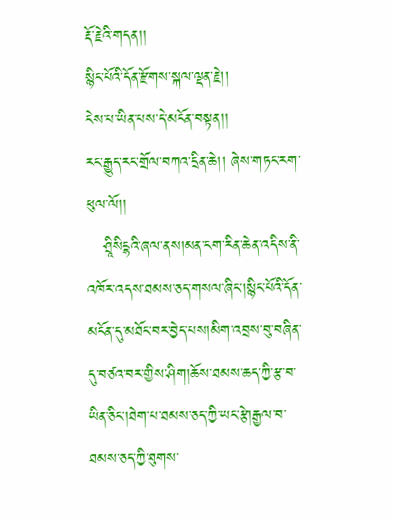རྡོ་རྗེའི་གདན།།
སྙིང་པོའི་དོན་རྫོགས་སྐལ་ལྡན་རྗེ།།
ངེས་པ་ཡིན་པས་དེ་མངོན་བསྟན།།
རང་རྒྱུད་རང་གྲོལ་བཀའ་དྲིན་ཆེ།། ཞེས་གཏང་རག་ཕུལ་ལོ།།
   ཤྲཱིསིངྷའི་ཞལ་ནས།མན་ངག་རིན་ཆེན་འདིས་ནི་འཁོར་འདས་ཐམས་ཅད་གསལ་ཞིང་།སྙིང་པོའི་དོན་མངོན་དུ་མཐོང་བར་བྱེད་པས།མིག་འབྲས་བུ་བཞིན་དུ་བཙའ་བར་གྱིས་ཤིག།ཆོས་ཐམས་ཆད་ཀྱི་རྩ་བ་ཡིན་ཅིང་།ཐེག་པ་ཐམས་ཅད་ཀྱི་ཡང་རྩེ།རྒྱལ་བ་ཐམས་ཅད་ཀྱི་ཐུགས་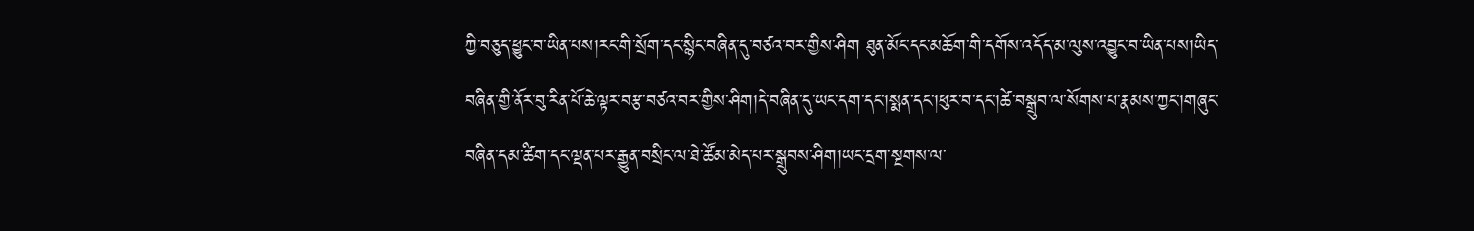ཀྱི་བཅུད་ཕྱུང་བ་ཡིན་པས།རང་གི་སྲོག་དང་སྙིང་བཞིན་དུ་བཙའ་བར་གྱིས་ཤིག ཐུན་མོང་དང་མཆོག་གི་དགོས་འདོད་མ་ལུས་འབྱུང་བ་ཡིན་པས།ཡིད་བཞིན་གྱི་ནོར་བུ་རིན་པོ་ཆེ་ལྟར་བརྩ་བཙའ་བར་གྱིས་ཤིག།དེ་བཞིན་དུ་ཡང་དག་དང་།སྨན་དང་།ཕུར་བ་དང་།ཚེ་བསྒྲུབ་ལ་སོགས་པ་རྣམས་ཀྱང་།གཞུང་བཞིན་དམ་ཚིག་དང་ལྡན་པར་རྒྱུན་བསྲིང་ལ་ཐེ་ཚོམ་མེད་པར་སྒྲུབས་ཤིག།ཡང་དྲག་སྔགས་ལ་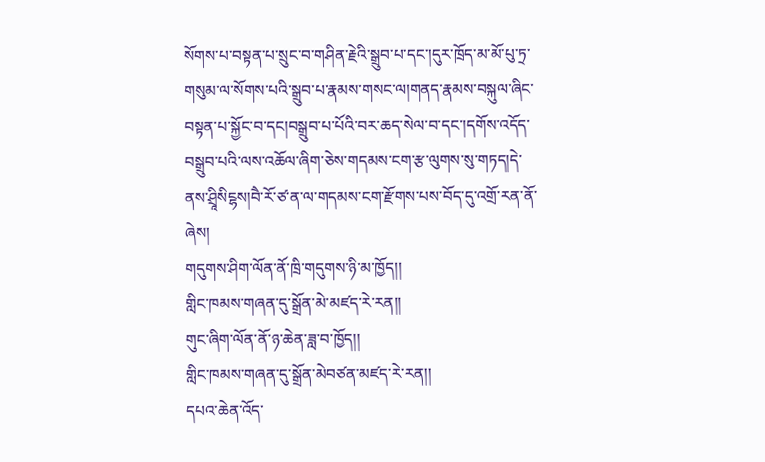སོགས་པ་བསྟན་པ་སྲུང་བ་གཤིན་རྗེའི་སྒྲུབ་པ་དང་།དུར་ཁྲོད་མ་མོ་པུ་ཏྲ་གསུམ་ལ་སོགས་པའི་སྒྲུབ་པ་རྣམས་གསང་ལ།གནད་རྣམས་བསྐུལ་ཞིང་བསྟན་པ་སྐྱོང་བ་དང།བསྒྲུབ་པ་པོའི་བར་ཆད་སེལ་བ་དང་།དགོས་འདོད་བསྒྲུབ་པའི་ལས་འཆོལ་ཞིག་ཅེས་གདམས་ངག་རྩ་ལུགས་སུ་གཏད།དེ་ནས་ཤྲཱིསིངྷས།བཻ་རོ་ཙ་ན་ལ་གདམས་ངག་རྫོགས་པས་བོད་དུ་འགྲོ་རན་ནོ་ཞེས།
གདུགས་ཤིག་ལོན་ནོ་ཁྲི་གདུགས་ཉི་མ་ཁྱོད།།
གླིང་ཁམས་གཞན་དུ་སྒྲོན་མེ་མཛད་རེ་རན།།
གུང་ཞིག་ལོན་ནོ་ཉ་ཆེན་ཟླ་བ་ཁྱོད།།
གླིང་ཁམས་གཞན་དུ་སྒྲོན་མེབཙན་མཛད་རེ་རན།།
དཔའ་ཆེན་འོད་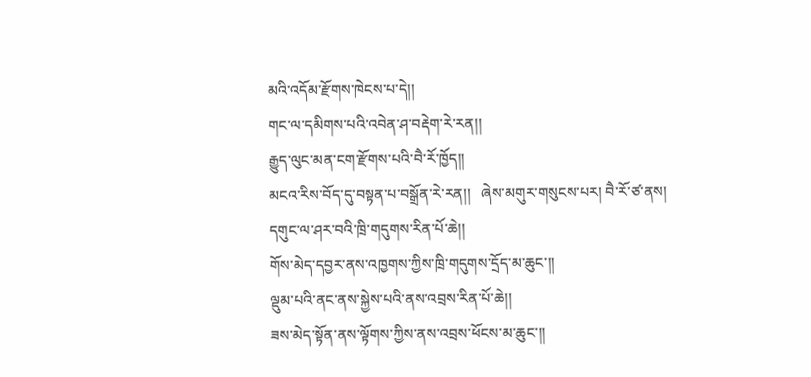མའི་འདོམ་རྫོགས་ཁེངས་པ་དེ།།
གང་ལ་དམིགས་པའི་འབེན་ཤ་བརྡེག་རེ་རན།།
རྒྱུད་ལུང་མན་ངག་རྫོགས་པའི་བཻ་རོ་ཁྱོད།།
མངའ་རིས་བོད་དུ་བསྟན་པ་བསྒྲོན་རེ་རན།།   ཞེས་མགུར་གསུངས་པར། བཻ་རོ་ཙ་ནས།
དགུང་ལ་ཤར་བའི་ཁྲི་གདུགས་རིན་པོ་ཆེ།།
གོས་མེད་དབྱར་ནས་འཁྱགས་ཀྱིས་ཁྲི་གདུགས་དྲོད་མ་ཆུང་།།
ལྡུམ་པའི་ནང་ནས་སྐྱེས་པའི་ནས་འབྲས་རིན་པོ་ཆེ།།
ཟས་མེད་སྟོན་ནས་ལྟོགས་ཀྱིས་ནས་འབྲས་ཕོངས་མ་ཆུང་།།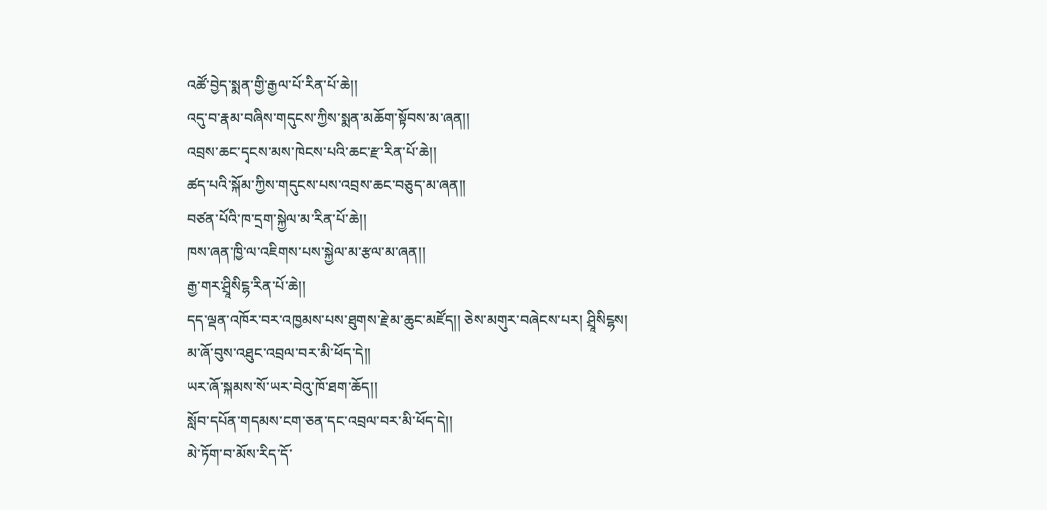འཚོ་བྱེད་སྨན་གྱི་རྒྱལ་པོ་རིན་པོ་ཆེ།།
འདུ་བ་རྣམ་བཞིས་གདུངས་ཀྱིས་སྨན་མཆོག་སྟོབས་མ་ཞན།།
འབྲས་ཆང་དྭངས་མས་ཁེངས་པའི་ཆང་རྫ་རིན་པོ་ཆེ།།
ཚད་པའི་སྐོམ་ཀྱིས་གདུངས་པས་འབྲས་ཆང་བཅུད་མ་ཞན།།
བཙན་པོའི་ཁ་དྲག་སྐྱེལ་མ་རིན་པོ་ཆེ།།
ཁས་ཞན་ཁྱི་ལ་འཇིགས་པས་སྐྱེལ་མ་རྩལ་མ་ཞན།།
རྒྱ་གར་ཤྲཱིསིངྷ་རིན་པོ་ཆེ།།
དད་ལྡན་འཁོར་བར་འཁྱམས་པས་ཐུགས་རྗེ་མ་ཆུང་མཛོད།། ཅེས་མགུར་བཞེངས་པར། ཤྲཱིསིངྷས།
མ་ཞོ་བུས་འཐུང་འབྲལ་བར་མི་ཕོད་དེ།།
ཡར་ཞོ་སྐམས་སོ་ཡར་བེའུ་ཁོ་ཐག་ཆོད།།
སློབ་དཔོན་གདམས་ངག་ཅན་དང་འབྲལ་བར་མི་ཕོད་དེ།།
མེ་ཏོག་བ་མོས་རིད་དོ་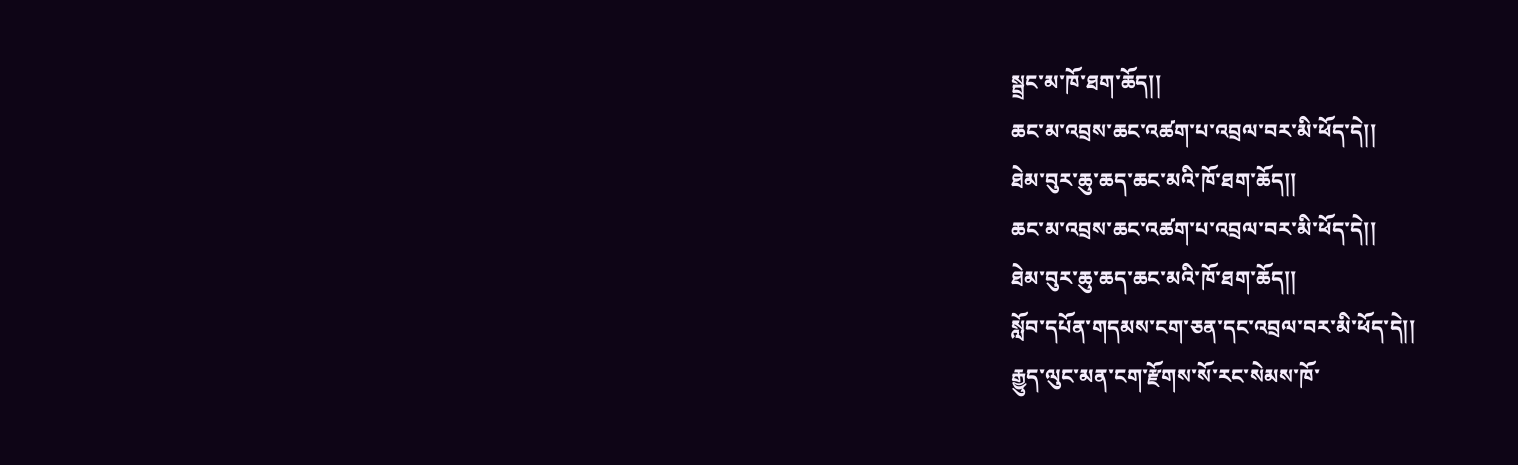སྦྲང་མ་ཁོ་ཐག་ཆོད།།
ཆང་མ་འབྲས་ཆང་འཚག་པ་འབྲལ་བར་མི་ཕོད་དེ།།
ཐེམ་བུར་ཆུ་ཆད་ཆང་མའི་ཁོ་ཐག་ཆོད།།
ཆང་མ་འབྲས་ཆང་འཚག་པ་འབྲལ་བར་མི་ཕོད་དེ།།
ཐེམ་བུར་ཆུ་ཆད་ཆང་མའི་ཁོ་ཐག་ཆོད།།
སློབ་དཔོན་གདམས་ངག་ཅན་དང་འབྲལ་བར་མི་ཕོད་དེ།།
རྒྱུད་ལུང་མན་ངག་རྫོགས་སོ་རང་སེམས་ཁོ་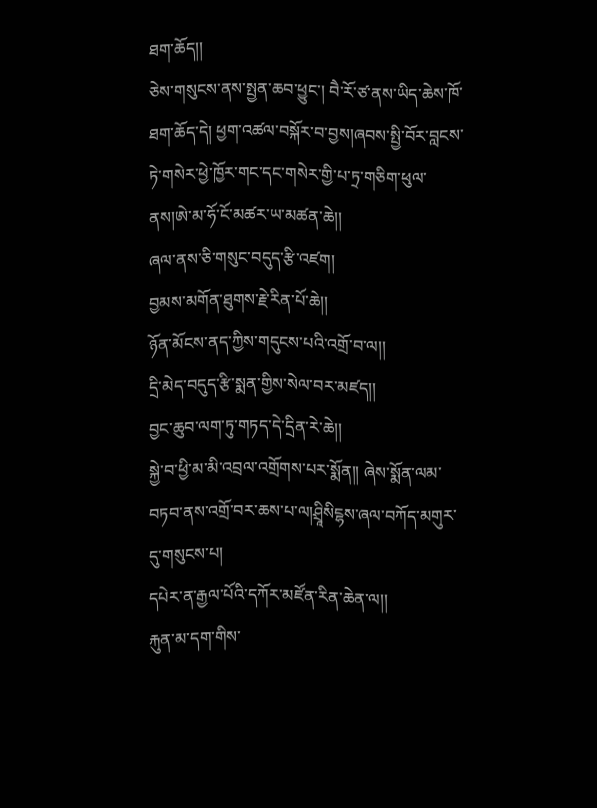ཐག་ཆོད།།
ཅེས་གསུངས་ནས་སྤྱན་ཆབ་ཕྱུང་། བཻ་རོ་ཙ་ནས་ཡིད་ཆེས་ཁོ་ཐག་ཆོད་དེ། ཕྱག་འཚལ་བསྐོར་བ་བྱས།ཞབས་སྤྱི་བོར་བླངས་ཏེ་གསེར་ཕྱེ་ཁྱོར་གང་དང་གསེར་གྱི་པ་ཏྲ་གཅིག་ཕུལ་ནས།ཨེ་མ་ཧོ་ངོ་མཚར་ཡ་མཚན་ཆེ།།
ཞལ་ནས་ཅི་གསུང་བདུད་རྩི་འཛག།
བྱམས་མགོན་ཐུགས་རྗེ་རིན་པོ་ཆེ།།
ཉོན་མོངས་ནད་ཀྱིས་གདུངས་པའི་འགྲོ་བ་ལ།།
དྲི་མེད་བདུད་རྩི་སྨན་གྱིས་སེལ་བར་མཛད།།
བྱང་ཆུབ་ལག་ཏུ་གཏད་དེ་དྲིན་རེ་ཆེ།།
སྐྱེ་བ་ཕྱི་མ་མི་འབྲལ་འགྲོགས་པར་སྨོན།། ཞེས་སྨོན་ལམ་བཏབ་ནས་འགྲོ་བར་ཆས་པ་ལ།ཤྲཱིསིངྷས་ཞལ་བཀོད་མགུར་དུ་གསུངས་པ།
དཔེར་ན་རྒྱལ་པོའི་དཀོར་མཛོན་རིན་ཆེན་ལ།།
རྐུན་མ་དག་གིས་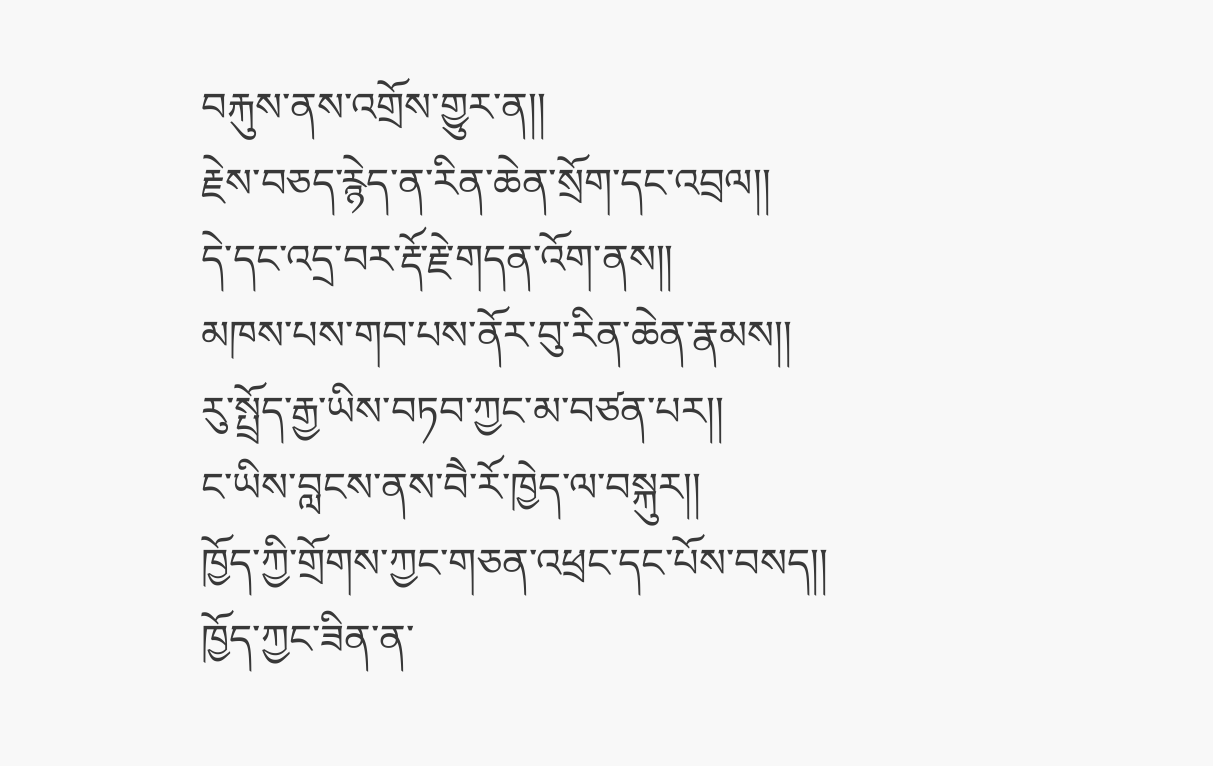བརྐུས་ནས་འགྲོས་གྱུར་ན།།
རྗེས་བཅད་རྙེད་ན་རིན་ཆེན་སྲོག་དང་འབྲལ།།
དེ་དང་འདྲ་བར་རྡོ་རྗེ་གདན་འོག་ནས།།
མཁས་པས་གབ་པས་ནོར་བུ་རིན་ཆེན་རྣམས།།
རུ་སྤྲོད་རྒྱ་ཡིས་བཏབ་ཀྱང་མ་བཙན་པར།།
ང་ཡིས་བླངས་ནས་བཻ་རོ་ཁྱེད་ལ་བསྐུར།།
ཁྱོད་ཀྱི་གྲོགས་ཀྱང་གཅན་འཕྲང་དང་པོས་བསད།།
ཁྱོད་ཀྱང་ཟིན་ན་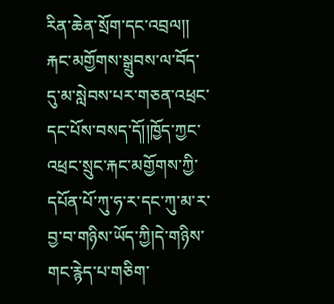རིན་ཆེན་སྲོག་དང་འབྲལ།།
རྐང་མགྱོགས་སྒྲུབས་ལ་བོད་དུ་མ་སླེབས་པར་གཅན་འཕྲང་དང་པོས་བསད་དོ།།ཁྱོད་ཀྱང་འཕྲང་སྲུང་རྐང་མགྱོགས་ཀྱི་དཔོན་པོ་ཀུ་ཧ་ར་དང་ཀུ་མ་ར་བྱ་བ་གཉིས་ཡོད་ཀྱི།དེ་གཉིས་གང་རྙེད་པ་གཅིག་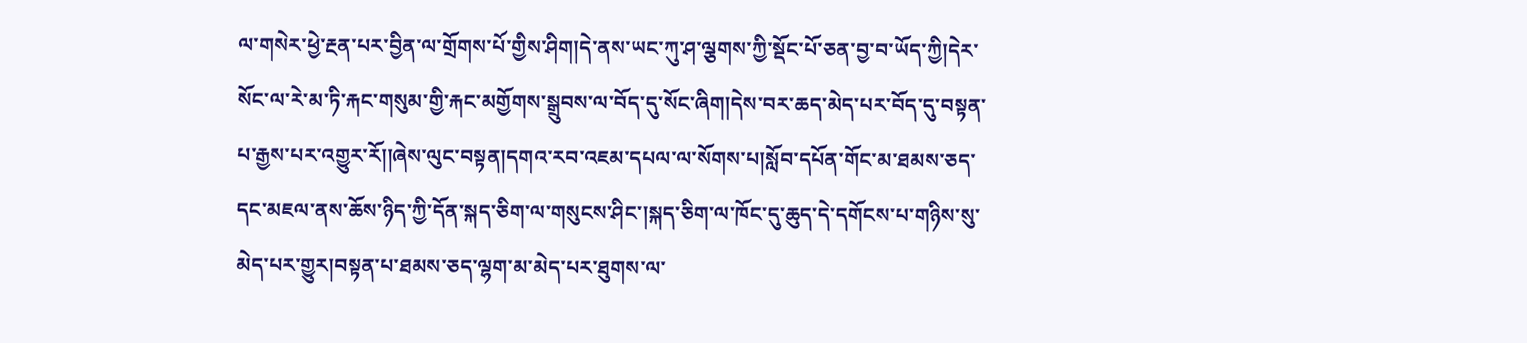ལ་གསེར་ཕྱེ་རྔན་པར་བྱིན་ལ་གྲོགས་པོ་གྱིས་ཤིག།དེ་ནས་ཡང་ཀུ་ཤ་ལྕགས་ཀྱི་སྡོང་པོ་ཅན་བྱ་བ་ཡོད་ཀྱི།དེར་སོང་ལ་རེ་མ་ཏི་རྐང་གསུམ་གྱི་རྐང་མགྱོགས་སྒྲུབས་ལ་བོད་དུ་སོང་ཞིག།དེས་བར་ཆད་མེད་པར་བོད་དུ་བསྟན་པ་རྒྱས་པར་འགྱུར་རོ།།ཞེས་ལུང་བསྟན།དགའ་རབ་འཇམ་དཔལ་ལ་སོགས་པ།སློབ་དཔོན་གོང་མ་ཐམས་ཅད་དང་མཇལ་ནས་ཆོས་ཉིད་ཀྱི་དོན་སྐད་ཅིག་ལ་གསུངས་ཤིང་།སྐད་ཅིག་ལ་ཁོང་དུ་ཆུད་དེ་དགོངས་པ་གཉིས་སུ་མེད་པར་གྱུར།བསྟན་པ་ཐམས་ཅད་ལྷག་མ་མེད་པར་ཐུགས་ལ་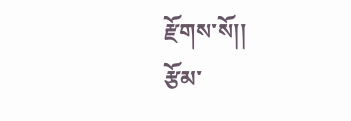རྫོགས་སོ།།
རྩོམ་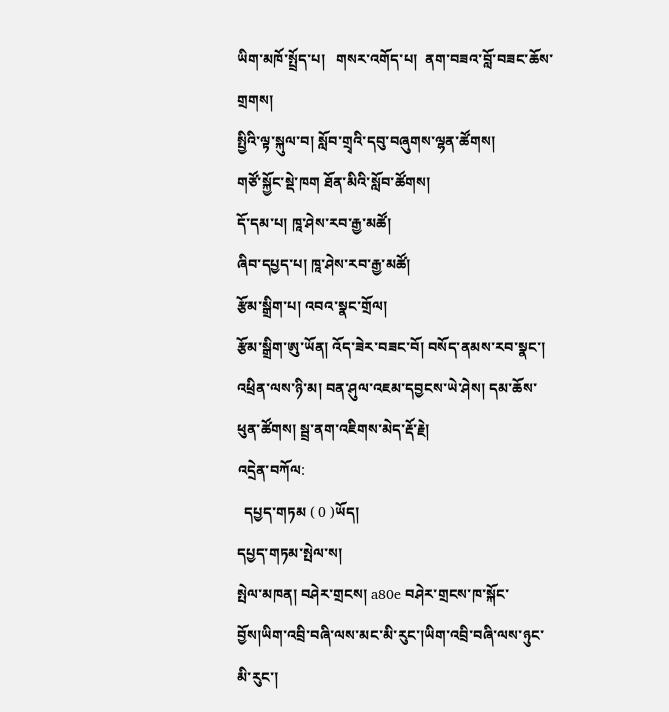ཡིག་མཁོ་སྤྲོད་པ།   གསར་འགོད་པ།  ནག་བཟའ་བློ་བཟང་ཆོས་གྲགས།
སྤྱིའི་ལྟ་སྐུལ་བ། སློབ་གྲྭའི་དབུ་བཞུགས་ལྷན་ཚོགས།
གཙོ་སྐྱོང་སྡེ་ཁག ཐོན་མིའི་སློབ་ཚོགས།
དོ་དམ་པ། ཁཱ་ཤེས་རབ་རྒྱ་མཚོ།
ཞིབ་དཔྱད་པ། ཁཱ་ཤེས་རབ་རྒྱ་མཚོ།
རྩོམ་སྒྲིག་པ། འབའ་སྣང་གྲོལ།
རྩོམ་སྒྲིག་ཨུ་ཡོན། འོད་ཟེར་བཟང་བོ། བསོད་ནམས་རབ་སྣང་། འཕྲིན་ལས་ཉི་མ། བན་ཤུལ་འཇམ་དབྱངས་ཡེ་ཤེས། དམ་ཆོས་ཕུན་ཚོགས། སྦྲ་ནག་འཇིགས་མེད་རྡོ་རྗེ།
འདྲེན་བཀོལ:
  དཔྱད་གཏམ ( 0 )ཡོད།
དཔྱད་གཏམ་སྤེལ་ས།
སྤེལ་མཁན། བཤེར་གྲངས། a80e བཤེར་གྲངས་ཁ་སྐོང་བྱོས།ཡིག་འབྲི་བཞི་ལས་མང་མི་རུང་།ཡིག་འབྲི་བཞི་ལས་ཉུང་མི་རུང་།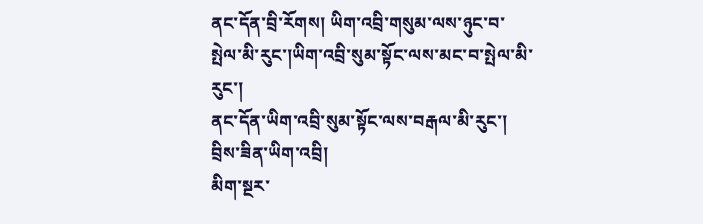ནང་དོན་བྲི་རོགས། ཡིག་འབྲི་གསུམ་ལས་ཉུང་བ་སྤེལ་མི་རུང་།ཡིག་འབྲི་སུམ་སྟོང་ལས་མང་བ་སྤེལ་མི་རུང་།
ནང་དོན་ཡིག་འབྲི་སུམ་སྟོང་ལས་བརྒལ་མི་རུང་། བྲིས་ཟིན་ཡིག་འབྲི།
མིག་སྔར་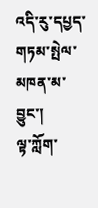འདི་རུ་དཔྱད་གཏམ་སྤེལ་མཁན་མ་བྱུང་།
ལྟ་ཀློག་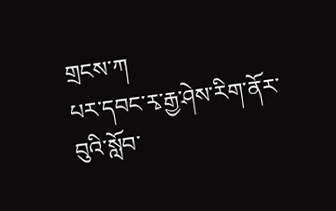གྲངས་ཀ
པར་དབང་རྭ་རྒྱ་ཤེས་རིག་ནོར་བུའི་སློབ་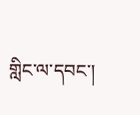གླིང་ལ་དབང་།